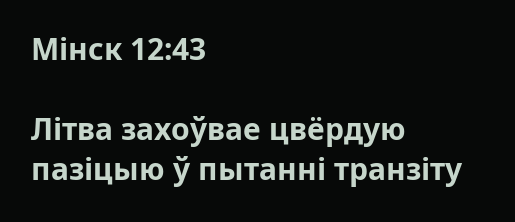Мінск 12:43

Літва захоўвае цвёрдую пазіцыю ў пытанні транзіту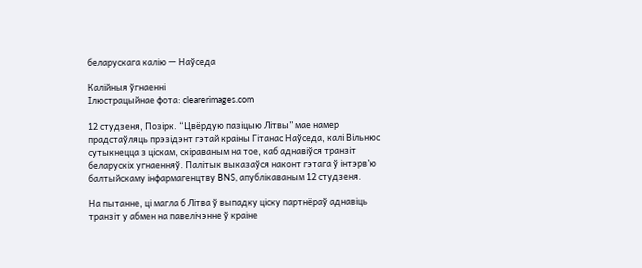беларускага калію — Наўседа

Калійныя ўгнаенні
Ілюстрацыйнае фота: clearerimages.com

12 студзеня, Позірк. “Цвёрдую пазіцыю Літвы” мае намер прадстаўляць прэзідэнт гэтай краіны Гітанас Наўседа, калі Вільнюс сутыкнецца з ціскам, скіраваным на тое, каб аднавіўся транзіт беларускіх угнаенняў. Палітык выказаўся наконт гэтага ў інтэрв’ю балтыйскаму інфармагенцтву BNS, апублікаваным 12 студзеня.

На пытанне, ці магла б Літва ў выпадку ціску партнёраў аднавіць транзіт у абмен на павелічэнне ў краіне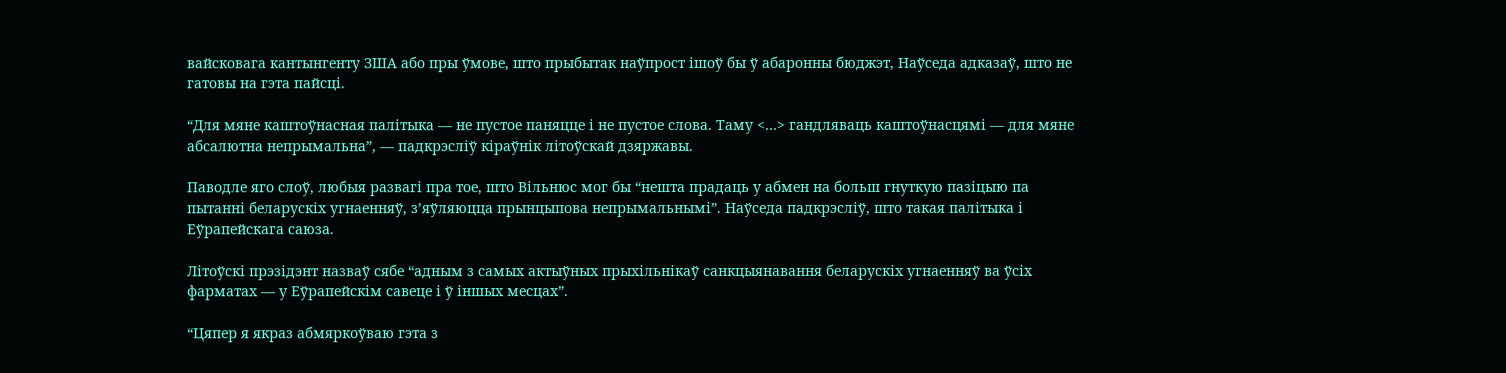вайсковага кантынгенту ЗША або пры ўмове, што прыбытак наўпрост ішоў бы ў абаронны бюджэт, Наўседа адказаў, што не гатовы на гэта пайсці.

“Для мяне каштоўнасная палітыка — не пустое паняцце і не пустое слова. Таму <…> гандляваць каштоўнасцямі — для мяне абсалютна непрымальна”, — падкрэсліў кіраўнік літоўскай дзяржавы.

Паводле яго слоў, любыя развагі пра тое, што Вільнюс мог бы “нешта прадаць у абмен на больш гнуткую пазіцыю па пытанні беларускіх угнаенняў, з’яўляюцца прынцыпова непрымальнымі”. Наўседа падкрэсліў, што такая палітыка і Еўрапейскага саюза.

Літоўскі прэзідэнт назваў сябе “адным з самых актыўных прыхільнікаў санкцыянавання беларускіх угнаенняў ва ўсіх фарматах — у Еўрапейскім савеце і ў іншых месцах”.

“Цяпер я якраз абмяркоўваю гэта з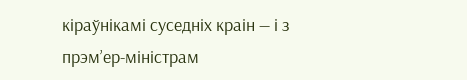кіраўнікамі суседніх краін — і з прэм’ер-міністрам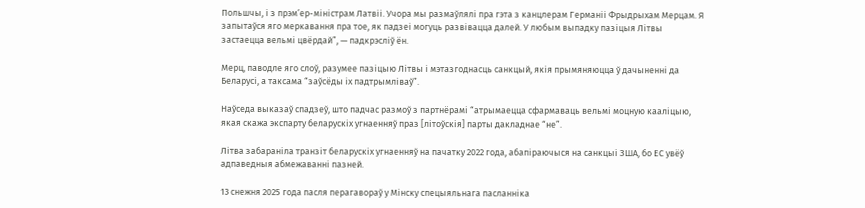Польшчы, і з прэм’ер-міністрам Латвіі. Учора мы размаўлялі пра гэта з канцлерам Германіі Фрыдрыхам Мерцам. Я запытаўся яго меркавання пра тое, як падзеі могуць развівацца далей. У любым выпадку пазіцыя Літвы застаецца вельмі цвёрдай”, — падкрэсліў ён.

Мерц, паводле яго слоў, разумее пазіцыю Літвы і мэтазгоднасць санкцый, якія прымяняюцца ў дачыненні да Беларусі, а таксама “заўсёды іх падтрымліваў”.

Наўседа выказаў спадзеў, што падчас размоў з партнёрамі “атрымаецца сфармаваць вельмі моцную кааліцыю, якая скажа экспарту беларускіх угнаенняў праз [літоўскія] парты дакладнае “не”.

Літва забараніла транзіт беларускіх угнаенняў на пачатку 2022 года, абапіраючыся на санкцыі ЗША, бо ЕС увёў адпаведныя абмежаванні пазней.

13 снежня 2025 года пасля перагавораў у Мінску спецыяльнага пасланніка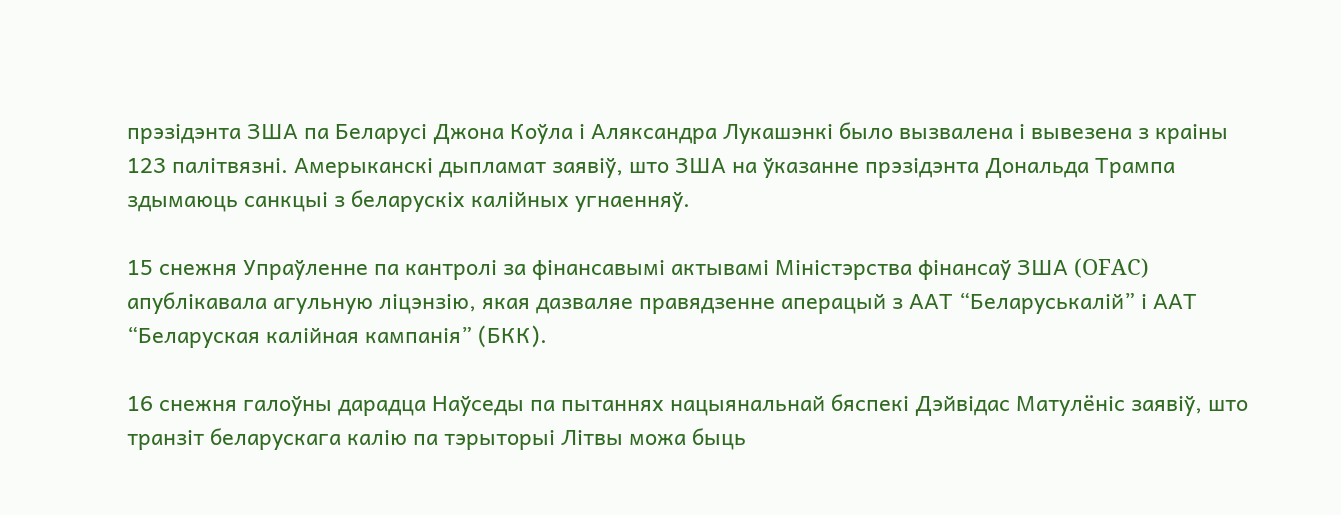прэзідэнта ЗША па Беларусі Джона Коўла і Аляксандра Лукашэнкі было вызвалена і вывезена з краіны 123 палітвязні. Амерыканскі дыпламат заявіў, што ЗША на ўказанне прэзідэнта Дональда Трампа здымаюць санкцыі з беларускіх калійных угнаенняў.

15 снежня Упраўленне па кантролі за фінансавымі актывамі Міністэрства фінансаў ЗША (OFAC) апублікавала агульную ліцэнзію, якая дазваляе правядзенне аперацый з ААТ “Беларуськалій” і ААТ “Беларуская калійная кампанія” (БКК).

16 снежня галоўны дарадца Наўседы па пытаннях нацыянальнай бяспекі Дэйвідас Матулёніс заявіў, што транзіт беларускага калію па тэрыторыі Літвы можа быць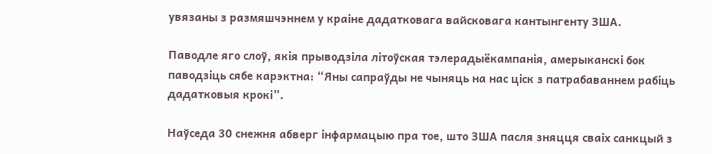увязаны з размяшчэннем у краіне дадатковага вайсковага кантынгенту ЗША.

Паводле яго слоў, якія прыводзіла літоўская тэлерадыёкампанія, амерыканскі бок паводзіць сябе карэктна: “Яны сапраўды не чыняць на нас ціск з патрабаваннем рабіць дадатковыя крокі”.

Наўседа 30 снежня абверг інфармацыю пра тое, што ЗША пасля зняцця сваіх санкцый з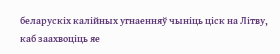беларускіх калійных угнаенняў чыніць ціск на Літву, каб заахвоціць яе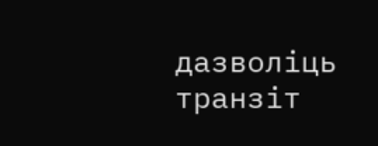дазволіць транзіт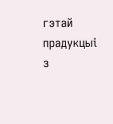гэтай прадукцыі з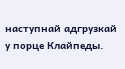наступнай адгрузкай у порце Клайпеды.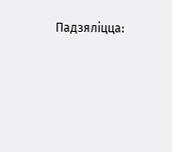Падзяліцца: